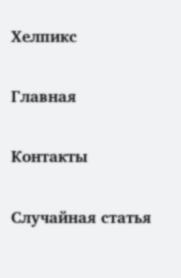Хелпикс

Главная

Контакты

Случайная статья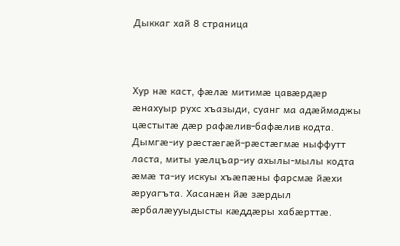Дыккаг хай 8 страница



Хур нæ каст, фæлæ митимæ цавæрдæр æнахуыр рухс хъазыди, суанг ма адæймаджы цæстытæ дæр рафæлив-бафæлив кодта. Дымгæ-иу рæстæгæй-рæстæгмæ ныффутт ласта, миты уæлцъар-иу ахылы-мылы кодта æмæ та-иу искуы хъæпæны фарсмæ йæхи æруагъта. Хасанæн йæ зæрдыл æрбалæууыдысты кæддæры хабæрттæ.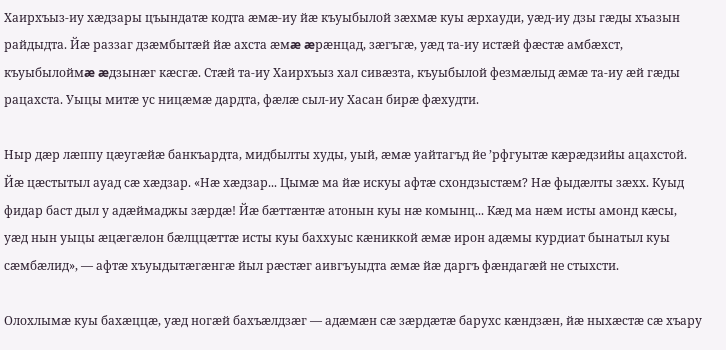Хаирхъыз-иу хæдзары цъындатæ кодта æмæ-иу йæ къуыбылой зæхмæ куы æрхауди, уæд-иу дзы гæды хъазын райдыдта. Йæ раззаг дзæмбытæй йæ ахста æмæ æрæнцад, зæгъгæ, уæд та-иу истæй фæстæ амбæхст, къуыбылоймæ æдзынæг кæсгæ. Стæй та-иу Хаирхъыз хал сивæзта, къуыбылой фезмæлыд æмæ та-иу æй гæды рацахста. Уыцы митæ ус ницæмæ дардта, фæлæ сыл-иу Хасан бирæ фæхудти.

Ныр дæр лæппу цæугæйæ банкъардта, мидбылты худы, уый, æмæ уайтагъд йе ’рфгуытæ кæрæдзийы ацахстой. Йæ цæстытыл ауад сæ хæдзар. «Нæ хæдзар... Цымæ ма йæ искуы афтæ схондзыстæм? Нæ фыдæлты зæхх. Куыд фидар баст дыл у адæймаджы зæрдæ! Йæ бæттæнтæ атонын куы нæ комынц... Кæд ма нæм исты амонд кæсы, уæд нын уыцы æцæгæлон бæлццæттæ исты куы баххуыс кæниккой æмæ ирон адæмы курдиат бынатыл куы сæмбæлид», — афтæ хъуыдытæгæнгæ йыл рæстæг аивгъуыдта æмæ йæ даргъ фæндагæй не стыхсти.

Олохлымæ куы бахæццæ, уæд ногæй бахъæлдзæг — адæмæн сæ зæрдæтæ барухс кæндзæн, йæ ныхæстæ сæ хъару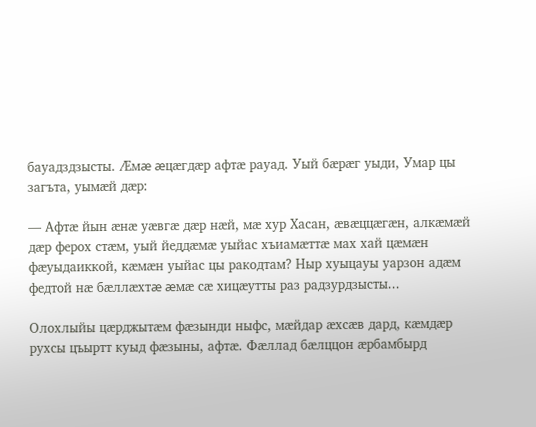бауадздзысты. Æмæ æцæгдæр афтæ рауад. Уый бæрæг уыди, Умар цы загъта, уымæй дæр:

— Афтæ йын æнæ уæвгæ дæр нæй, мæ хур Хасан, æвæццæгæн, алкæмæй дæр ферох стæм, уый йеддæмæ уыйас хъиамæттæ мах хай цæмæн фæуыдаиккой, кæмæн уыйас цы ракодтам? Ныр хуыцауы уарзон адæм федтой нæ бæллæхтæ æмæ сæ хицæутты раз радзурдзысты...

Олохлыйы цæрджытæм фæзынди ныфс, мæйдар æхсæв дард, кæмдæр рухсы цъыртт куыд фæзыны, афтæ. Фæллад бæлццон æрбамбырд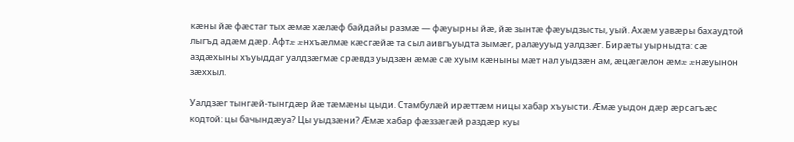кæны йæ фæстаг тых æмæ хæлæф байдайы размæ — фæуырны йæ, йæ зынтæ фæуыдзысты, уый. Ахæм уавæры бахаудтой лыгъд адæм дæр. Афтæ æнхъæлмæ кæсгæйæ та сыл аивгъуыдта зымæг, ралæууыд уалдзæг. Бирæты уырныдта: сæ аздæхыны хъуыддаг уалдзæгмæ срæвдз уыдзæн æмæ сæ хуым кæныны мæт нал уыдзæн ам, æцæгæлон æмæ æнæуынон зæххыл.

Уалдзæг тынгæй-тынгдæр йæ тæмæны цыди. Стамбулæй ирæттæм ницы хабар хъуысти. Æмæ уыдон дæр æрсагъæс кодтой: цы бачындæуа? Цы уыдзæни? Æмæ хабар фæззæгæй раздæр куы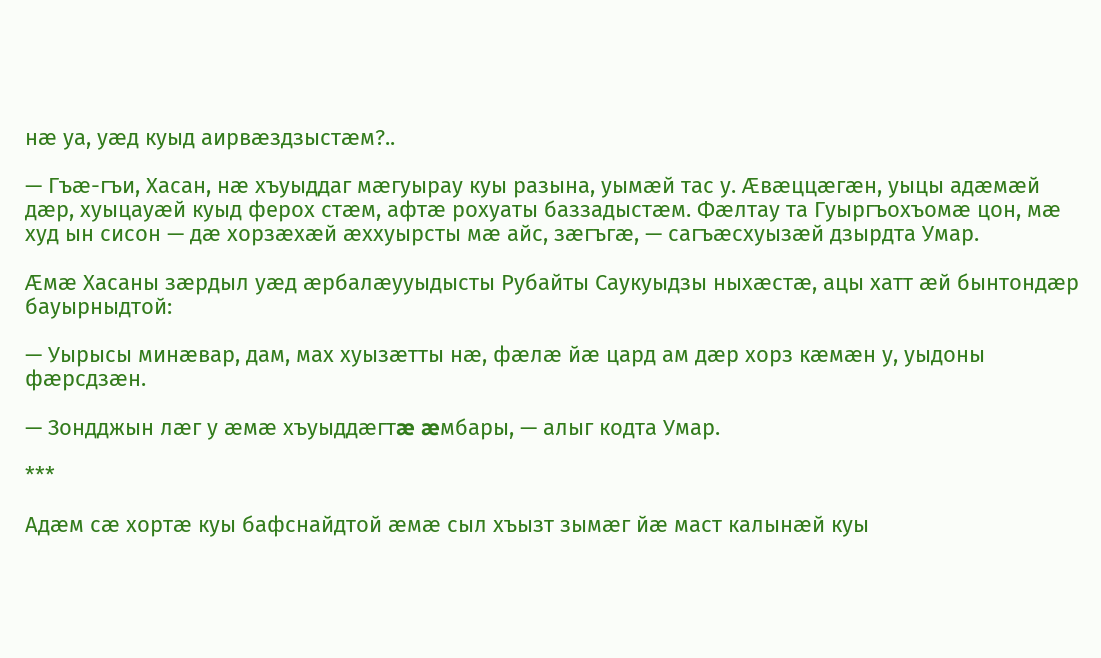нæ уа, уæд куыд аирвæздзыстæм?..

— Гъæ-гъи, Хасан, нæ хъуыддаг мæгуырау куы разына, уымæй тас у. Æвæццæгæн, уыцы адæмæй дæр, хуыцауæй куыд ферох стæм, афтæ рохуаты баззадыстæм. Фæлтау та Гуыргъохъомæ цон, мæ худ ын сисон — дæ хорзæхæй æххуырсты мæ айс, зæгъгæ, — сагъæсхуызæй дзырдта Умар.

Æмæ Хасаны зæрдыл уæд æрбалæууыдысты Рубайты Саукуыдзы ныхæстæ, ацы хатт æй бынтондæр бауырныдтой:

— Уырысы минæвар, дам, мах хуызæтты нæ, фæлæ йæ цард ам дæр хорз кæмæн у, уыдоны фæрсдзæн.

— Зондджын лæг у æмæ хъуыддæгтæ æмбары, — алыг кодта Умар.

***

Адæм сæ хортæ куы бафснайдтой æмæ сыл хъызт зымæг йæ маст калынæй куы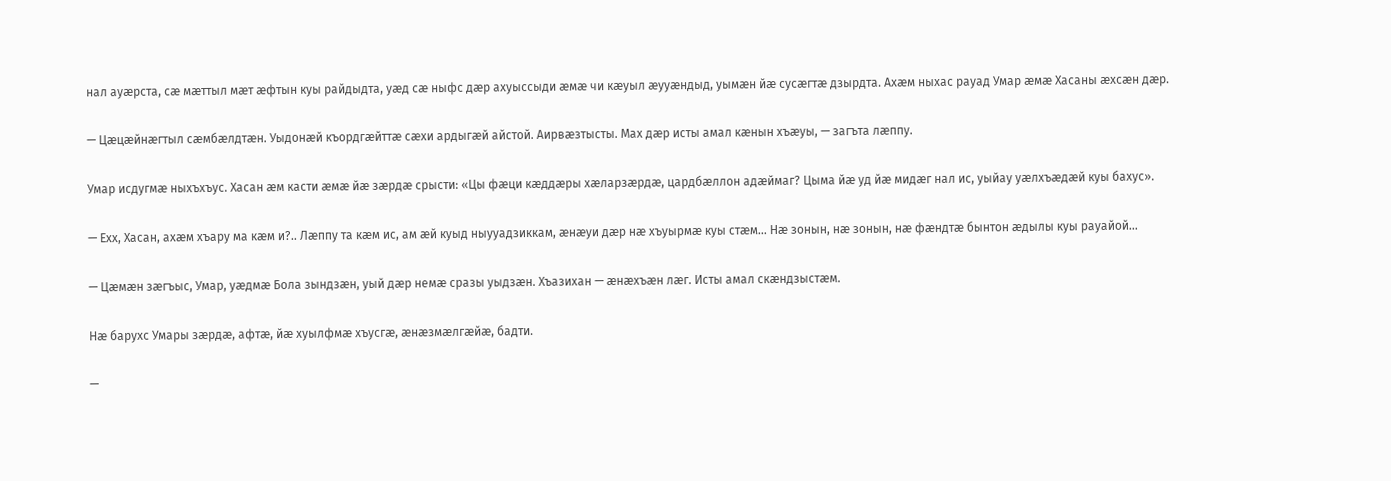нал ауæрста, сæ мæттыл мæт æфтын куы райдыдта, уæд сæ ныфс дæр ахуыссыди æмæ чи кæуыл æууæндыд, уымæн йæ сусæгтæ дзырдта. Ахæм ныхас рауад Умар æмæ Хасаны æхсæн дæр.

— Цæцæйнæгтыл сæмбæлдтæн. Уыдонæй къордгæйттæ сæхи ардыгæй айстой. Аирвæзтысты. Мах дæр исты амал кæнын хъæуы, — загъта лæппу.

Умар исдугмæ ныхъхъус. Хасан æм касти æмæ йæ зæрдæ срысти: «Цы фæци кæддæры хæларзæрдæ, цардбæллон адæймаг? Цыма йæ уд йæ мидæг нал ис, уыйау уæлхъæдæй куы бахус».

— Ехх, Хасан, ахæм хъару ма кæм и?.. Лæппу та кæм ис, ам æй куыд ныууадзиккам, æнæуи дæр нæ хъуырмæ куы стæм... Нæ зонын, нæ зонын, нæ фæндтæ бынтон æдылы куы рауайой...

— Цæмæн зæгъыс, Умар, уæдмæ Бола зындзæн, уый дæр немæ сразы уыдзæн. Хъазихан — æнæхъæн лæг. Исты амал скæндзыстæм.

Нæ барухс Умары зæрдæ, афтæ, йæ хуылфмæ хъусгæ, æнæзмæлгæйæ, бадти.

—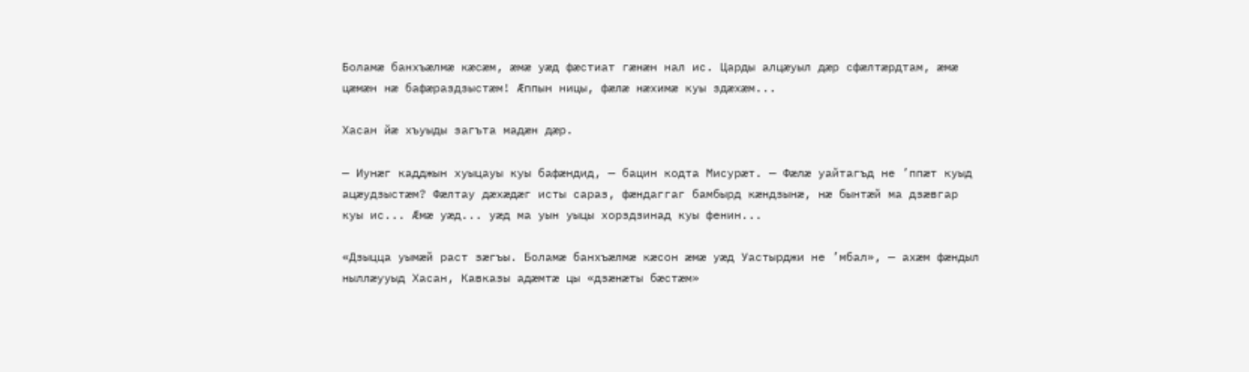Боламæ банхъæлмæ кæсæм, æмæ уæд фæстиат гæнæн нал ис. Царды алцæуыл дæр сфæлтæрдтам, æмæ цæмæн нæ бафæраздзыстæм! Æппын ницы, фæлæ нæхимæ куы здæхæм...

Хасан йæ хъуыды загъта мадæн дæр.

— Иунæг кадджын хуыцауы куы бафæндид, — бацин кодта Мисурæт. — Фæлæ уайтагъд не ’ппæт куыд ацæудзыстæм? Фæлтау дæхæдæг исты сараз, фæндаггаг бамбырд кæндзынæ, нæ бынтæй ма дзæвгар куы ис... Æмæ уæд... уæд ма уын уыцы хорздзинад куы фенин...

«Дзыцца уымæй раст зæгъы. Боламæ банхъæлмæ кæсон æмæ уæд Уастырджи не ’мбал», — ахæм фæндыл ныллæууыд Хасан, Кавказы адæмтæ цы «дзæнæты бæстæм»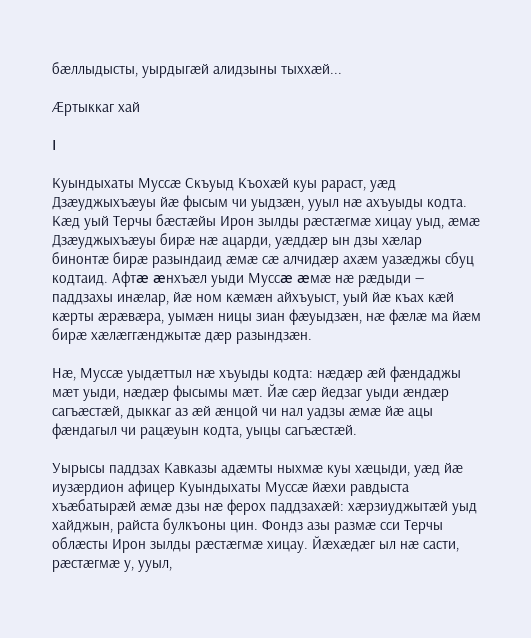бæллыдысты, уырдыгæй алидзыны тыххæй...

Æртыккаг хай

I

Куындыхаты Муссæ Скъуыд Къохæй куы рараст, уæд Дзæуджыхъæуы йæ фысым чи уыдзæн, ууыл нæ ахъуыды кодта. Кæд уый Терчы бæстæйы Ирон зылды рæстæгмæ хицау уыд, æмæ Дзæуджыхъæуы бирæ нæ ацарди, уæддæр ын дзы хæлар бинонтæ бирæ разындаид æмæ сæ алчидæр ахæм уазæджы сбуц кодтаид. Афтæ æнхъæл уыди Муссæ æмæ нæ рæдыди — паддзахы инæлар, йæ ном кæмæн айхъуыст, уый йæ къах кæй кæрты æрæвæра, уымæн ницы зиан фæуыдзæн, нæ фæлæ ма йæм бирæ хæлæггæнджытæ дæр разындзæн.

Нæ, Муссæ уыдæттыл нæ хъуыды кодта: нæдæр æй фæндаджы мæт уыди, нæдæр фысымы мæт. Йæ сæр йедзаг уыди æндæр сагъæстæй, дыккаг аз æй æнцой чи нал уадзы æмæ йæ ацы фæндагыл чи рацæуын кодта, уыцы сагъæстæй.

Уырысы паддзах Кавказы адæмты ныхмæ куы хæцыди, уæд йæ иузæрдион афицер Куындыхаты Муссæ йæхи равдыста хъæбатырæй æмæ дзы нæ ферох паддзахæй: хæрзиуджытæй уыд хайджын, райста булкъоны цин. Фондз азы размæ сси Терчы облæсты Ирон зылды рæстæгмæ хицау. Йæхæдæг ыл нæ састи, рæстæгмæ у, ууыл,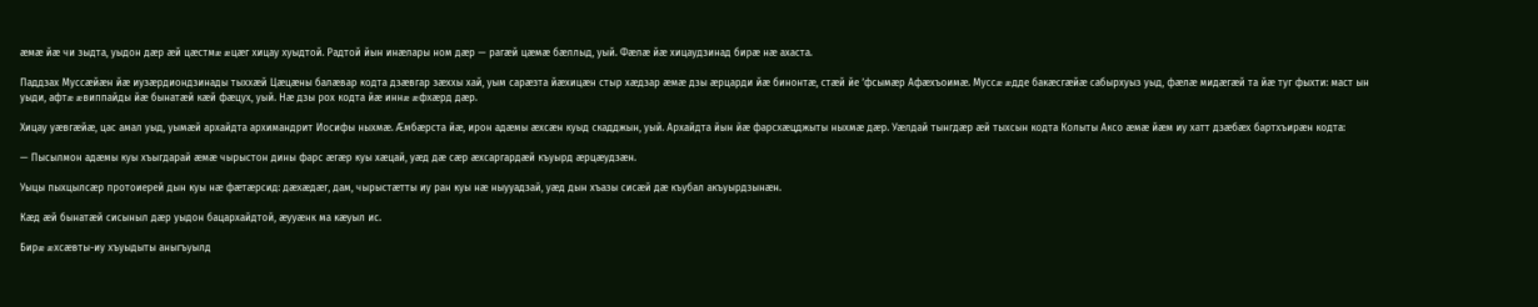æмæ йæ чи зыдта, уыдон дæр æй цæстмæ æцæг хицау хуыдтой. Радтой йын инæлары ном дæр — рагæй цæмæ бæллыд, уый. Фæлæ йæ хицаудзинад бирæ нæ ахаста.

Паддзах Муссæйæн йæ иузæрдиондзинады тыххæй Цæцæны балæвар кодта дзæвгар зæххы хай, уым сарæзта йæхицæн стыр хæдзар æмæ дзы æрцарди йæ бинонтæ, стæй йе ’фсымæр Афæхъоимæ. Муссæ æдде бакæсгæйæ сабырхуыз уыд, фæлæ мидæгæй та йæ туг фыхти: маст ын уыди, афтæ æвиппайды йæ бынатæй кæй фæцух, уый. Нæ дзы рох кодта йæ иннæ æфхæрд дæр.

Хицау уæвгæйæ, цас амал уыд, уымæй архайдта архимандрит Иосифы ныхмæ. Æмбæрста йæ, ирон адæмы æхсæн куыд скадджын, уый. Архайдта йын йæ фарсхæцджыты ныхмæ дæр. Уæлдай тынгдæр æй тыхсын кодта Колыты Аксо æмæ йæм иу хатт дзæбæх бартхъирæн кодта:

— Пысылмон адæмы куы хъыгдарай æмæ чырыстон дины фарс æгæр куы хæцай, уæд дæ сæр æхсаргардæй къуырд æрцæудзæн.

Уыцы пыхцылсæр протоиерей дын куы нæ фæтæрсид: дæхæдæг, дам, чырыстæтты иу ран куы нæ ныууадзай, уæд дын хъазы сисæй дæ къубал акъуырдзынæн.

Кæд æй бынатæй сисыныл дæр уыдон бацархайдтой, æууæнк ма кæуыл ис.

Бирæ æхсæвты-иу хъуыдыты аныгъуылд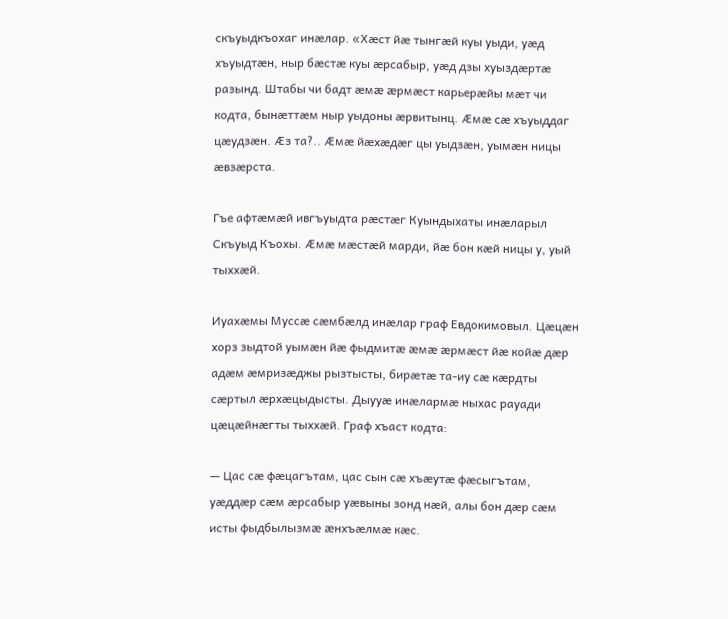скъуыдкъохаг инæлар. «Хæст йæ тынгæй куы уыди, уæд хъуыдтæн, ныр бæстæ куы æрсабыр, уæд дзы хуыздæртæ разынд. Штабы чи бадт æмæ æрмæст карьерæйы мæт чи кодта, бынæттæм ныр уыдоны æрвитынц. Æмæ сæ хъуыддаг цæудзæн. Æз та?.. Æмæ йæхæдæг цы уыдзæн, уымæн ницы æвзæрста.

Гъе афтæмæй ивгъуыдта рæстæг Куындыхаты инæларыл Скъуыд Къохы. Æмæ мæстæй марди, йæ бон кæй ницы у, уый тыххæй.

Иуахæмы Муссæ сæмбæлд инæлар граф Евдокимовыл. Цæцæн хорз зыдтой уымæн йæ фыдмитæ æмæ æрмæст йæ койæ дæр адæм æмризæджы рызтысты, бирæтæ та-иу сæ кæрдты сæртыл æрхæцыдысты. Дыууæ инæлармæ ныхас рауади цæцæйнæгты тыххæй. Граф хъаст кодта:

— Цас сæ фæцагътам, цас сын сæ хъæутæ фæсыгътам, уæддæр сæм æрсабыр уæвыны зонд нæй, алы бон дæр сæм исты фыдбылызмæ æнхъæлмæ кæс.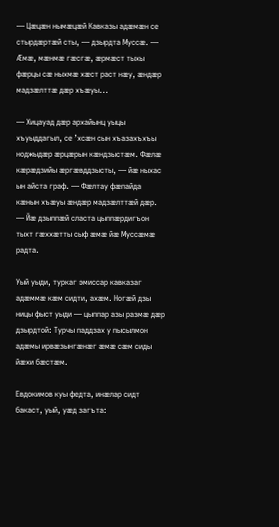— Цæцæн нымæцæй Кавказы адæмæн се стырдæртæй сты, — дзырдта Муссæ. — Æмæ, мæнмæ гæсгæ, æрмæст тыхы фæрцы сæ ныхмæ хæст раст нæу, æндæр мадзæлттæ дæр хъæуы...

— Хицауад дæр архайынц уыцы хъуыддагыл, се ’хсæн сын хъазахъхъы ноджыдæр æрцæрын кæндзыстæм. Фæлæ кæрæдзийы æргæвддзысты, — йæ ныхас ын айста граф. — Фæлтау фæпайда кæнын хъæуы æндæр мадзæлттæй дæр. — Йæ дзыппæй сласта цыппæрдигъон тыхт гæххæтты сыф æмæ йæ Муссæмæ радта.

Уый уыди, туркаг эмиссар кавказаг адæммæ кæм сидти, ахæм. Ногæй дзы ницы фыст уыди — цыппар азы размæ дæр дзырдтой: Турчы паддзах у пысылмон адæмы ирвæзынгæнæг æмæ сæм сиды йæхи бæстæм.

Евдокимов куы федта, инæлар сидт бакаст, уый, уæд загъта: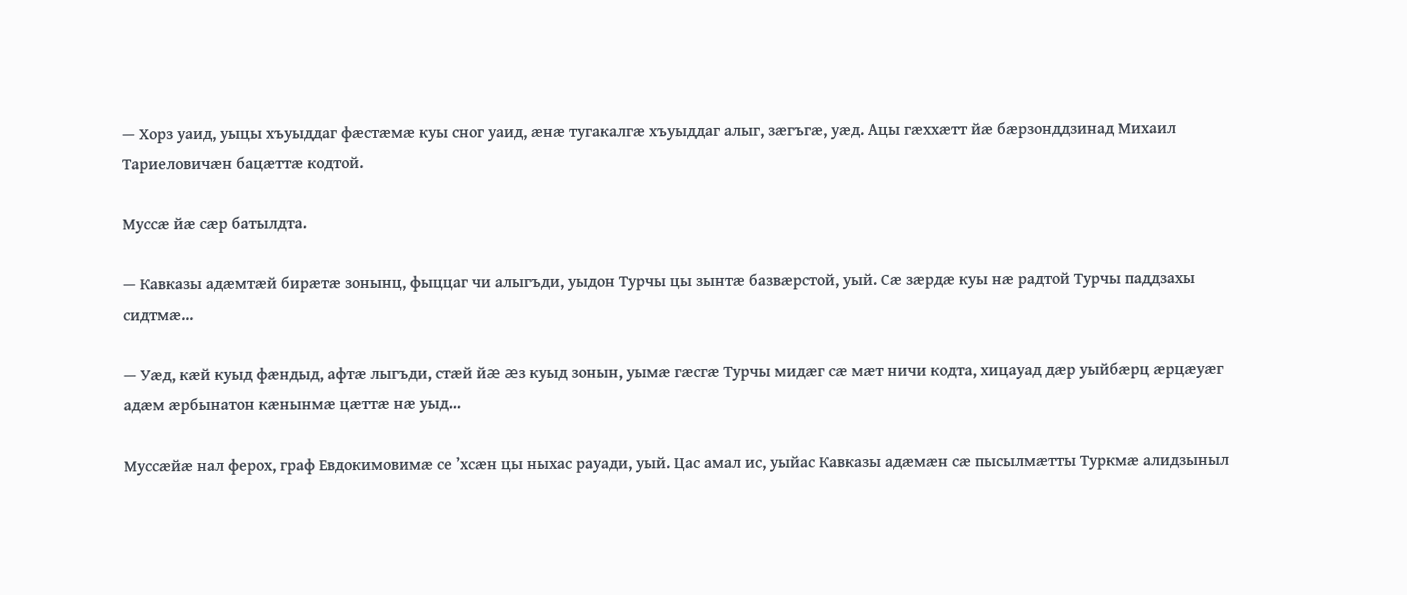— Хорз уаид, уыцы хъуыддаг фæстæмæ куы сног уаид, æнæ тугакалгæ хъуыддаг алыг, зæгъгæ, уæд. Ацы гæххæтт йæ бæрзонддзинад Михаил Тариеловичæн бацæттæ кодтой.

Муссæ йæ сæр батылдта.

— Кавказы адæмтæй бирæтæ зонынц, фыццаг чи алыгъди, уыдон Турчы цы зынтæ базвæрстой, уый. Сæ зæрдæ куы нæ радтой Турчы паддзахы сидтмæ...

— Уæд, кæй куыд фæндыд, афтæ лыгъди, стæй йæ æз куыд зонын, уымæ гæсгæ Турчы мидæг сæ мæт ничи кодта, хицауад дæр уыйбæрц æрцæуæг адæм æрбынатон кæнынмæ цæттæ нæ уыд...

Муссæйæ нал ферох, граф Евдокимовимæ се ’хсæн цы ныхас рауади, уый. Цас амал ис, уыйас Кавказы адæмæн сæ пысылмæтты Туркмæ алидзыныл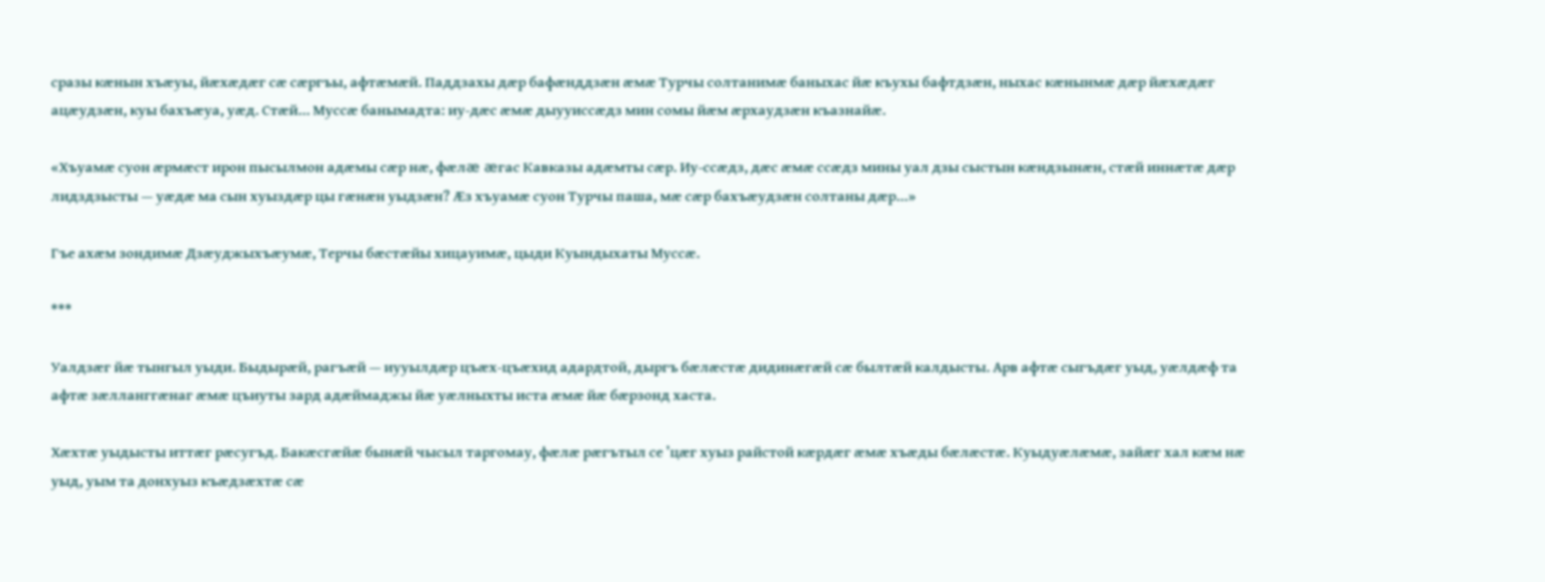сразы кæнын хъæуы, йæхæдæг сæ сæргъы, афтæмæй. Паддзахы дæр бафæнддзæн æмæ Турчы солтанимæ баныхас йæ къухы бафтдзæн, ныхас кæнынмæ дæр йæхæдæг ацæудзæн, куы бахъæуа, уæд. Стæй... Муссæ банымадта: иу-дæс æмæ дыууиссæдз мин сомы йæм æрхаудзæн къазнайæ.

«Хъуамæ суон æрмæст ирон пысылмон адæмы сæр нæ, фæлæ æгас Кавказы адæмты сæр. Иу-ссæдз, дæс æмæ ссæдз мины уал дзы сыстын кæндзынæн, стæй иннæтæ дæр лидздзысты — уæдæ ма сын хуыздæр цы гæнæн уыдзæн? Æз хъуамæ суон Турчы паша, мæ сæр бахъæудзæн солтаны дæр...»

Гъе ахæм зондимæ Дзæуджыхъæумæ, Терчы бæстæйы хицауимæ, цыди Куындыхаты Муссæ.

***

Уалдзæг йæ тынгыл уыди. Быдырæй, рагъæй — иууылдæр цъæх-цъæхид адардтой, дыргъ бæлæстæ дидинæгæй сæ былтæй калдысты. Арв афтæ сыгъдæг уыд, уæлдæф та афтæ зæлланггæнаг æмæ цъиуты зард адæймаджы йæ уæлныхты иста æмæ йæ бæрзонд хаста.

Хæхтæ уыдысты иттæг рæсугъд. Бакæсгæйæ бынæй чысыл таргомау, фæлæ рæгътыл се ’цæг хуыз райстой кæрдæг æмæ хъæды бæлæстæ. Куыдуæлæмæ, зайæг хал кæм нæ уыд, уым та донхуыз къæдзæхтæ сæ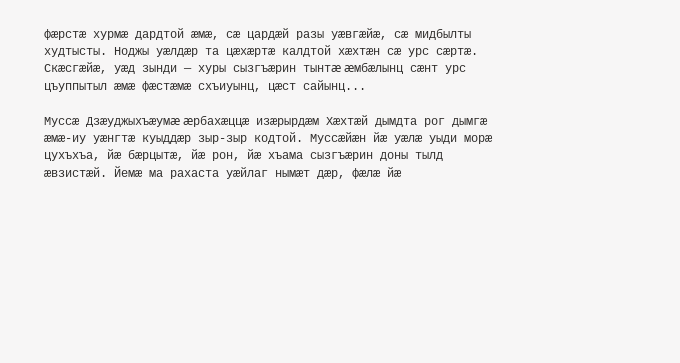фæрстæ хурмæ дардтой æмæ, сæ цардæй разы уæвгæйæ, сæ мидбылты худтысты. Ноджы уæлдæр та цæхæртæ калдтой хæхтæн сæ урс сæртæ. Скæсгæйæ, уæд зынди — хуры сызгъæрин тынтæ æмбæлынц сæнт урс цъуппытыл æмæ фæстæмæ схъиуынц, цæст сайынц...

Муссæ Дзæуджыхъæумæ æрбахæццæ изæрырдæм Хæхтæй дымдта рог дымгæ æмæ-иу уæнгтæ куыддæр зыр-зыр кодтой. Муссæйæн йæ уæлæ уыди морæ цухъхъа, йæ бæрцытæ, йæ рон, йæ хъама сызгъæрин доны тылд æвзистæй. Йемæ ма рахаста уæйлаг нымæт дæр, фæлæ йæ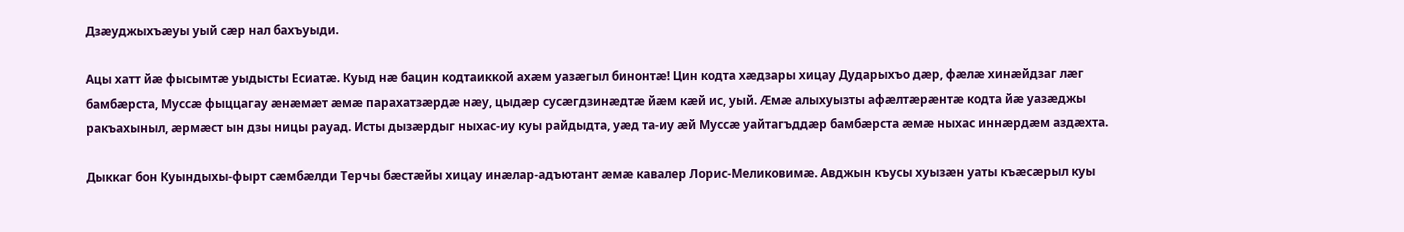Дзæуджыхъæуы уый сæр нал бахъуыди.

Ацы хатт йæ фысымтæ уыдысты Есиатæ. Куыд нæ бацин кодтаиккой ахæм уазæгыл бинонтæ! Цин кодта хæдзары хицау Дударыхъо дæр, фæлæ хинæйдзаг лæг бамбæрста, Муссæ фыццагау æнæмæт æмæ парахатзæрдæ нæу, цыдæр сусæгдзинæдтæ йæм кæй ис, уый. Æмæ алыхуызты афæлтæрæнтæ кодта йæ уазæджы ракъахыныл, æрмæст ын дзы ницы рауад. Исты дызæрдыг ныхас-иу куы райдыдта, уæд та-иу æй Муссæ уайтагъддæр бамбæрста æмæ ныхас иннæрдæм аздæхта.

Дыккаг бон Куындыхы-фырт сæмбæлди Терчы бæстæйы хицау инæлар-адъютант æмæ кавалер Лорис-Меликовимæ. Авджын къусы хуызæн уаты къæсæрыл куы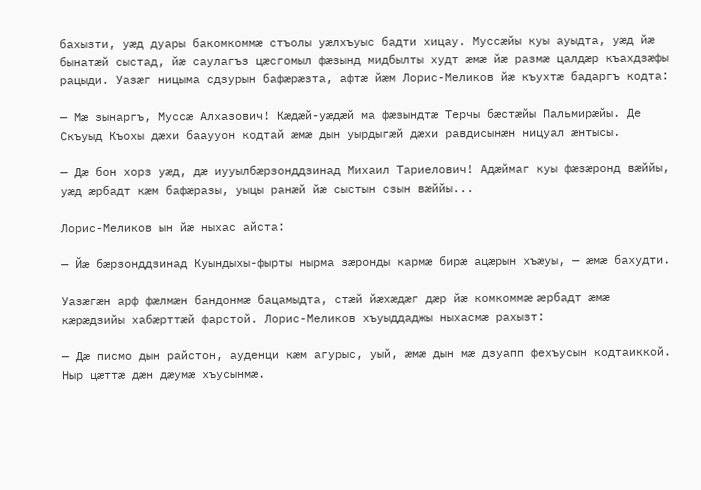бахызти, уæд дуары бакомкоммæ стъолы уæлхъуыс бадти хицау. Муссæйы куы ауыдта, уæд йæ бынатæй сыстад, йæ саулагъз цæсгомыл фæзынд мидбылты худт æмæ йæ размæ цалдæр къахдзæфы рацыди. Уазæг ницыма сдзурын бафæрæзта, афтæ йæм Лорис-Меликов йæ къухтæ бадаргъ кодта:

— Мæ зынаргъ, Муссæ Алхазович! Кæдæй-уæдæй ма фæзындтæ Терчы бæстæйы Пальмирæйы. Де Скъуыд Къохы дæхи бааууон кодтай æмæ дын уырдыгæй дæхи равдисынæн ницуал æнтысы.

— Дæ бон хорз уæд, дæ иууылбæрзонддзинад Михаил Тариелович! Адæймаг куы фæзæронд вæййы, уæд æрбадт кæм бафæразы, уыцы ранæй йæ сыстын сзын вæййы...

Лорис-Меликов ын йæ ныхас айста:

— Йæ бæрзонддзинад Куындыхы-фырты нырма зæронды кармæ бирæ ацæрын хъæуы, — æмæ бахудти.

Уазæгæн арф фæлмæн бандонмæ бацамыдта, стæй йæхæдæг дæр йæ комкоммæ æрбадт æмæ кæрæдзийы хабæрттæй фарстой. Лорис-Меликов хъуыддаджы ныхасмæ рахызт:

— Дæ писмо дын райстон, ауденци кæм агурыс, уый, æмæ дын мæ дзуапп фехъусын кодтаиккой. Ныр цæттæ дæн дæумæ хъусынмæ.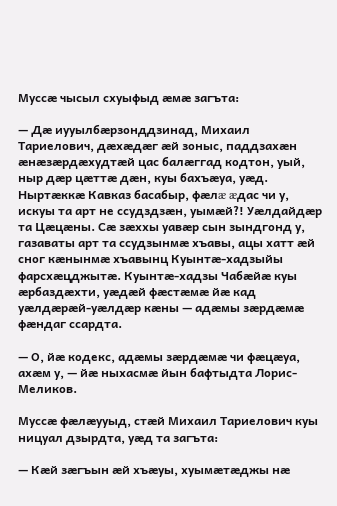Муссæ чысыл схуыфыд æмæ загъта:

— Дæ иууылбæрзонддзинад, Михаил Тариелович, дæхæдæг æй зоныс, паддзахæн æнæзæрдæхудтæй цас балæггад кодтон, уый, ныр дæр цæттæ дæн, куы бахъæуа, уæд. Ныртæккæ Кавказ басабыр, фæлæ æдас чи у, искуы та арт не ссудздзæн, уымæй?! Уæлдайдæр та Цæцæны. Сæ зæххы уавæр сын зындгонд у, газаваты арт та ссудзынмæ хъавы, ацы хатт æй сног кæнынмæ хъавынц Куынтæ-хадзыйы фарсхæцджытæ. Куынтæ-хадзы Чабæйæ куы æрбаздæхти, уæдæй фæстæмæ йæ кад уæлдæрæй-уæлдæр кæны — адæмы зæрдæмæ фæндаг ссардта.

— О, йæ кодекс, адæмы зæрдæмæ чи фæцæуа, ахæм у, — йæ ныхасмæ йын бафтыдта Лорис-Меликов.

Муссæ фæлæууыд, стæй Михаил Тариелович куы ницуал дзырдта, уæд та загъта:

— Кæй зæгъын æй хъæуы, хуымæтæджы нæ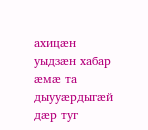ахицæн уыдзæн хабар æмæ та дыууæрдыгæй дæр туг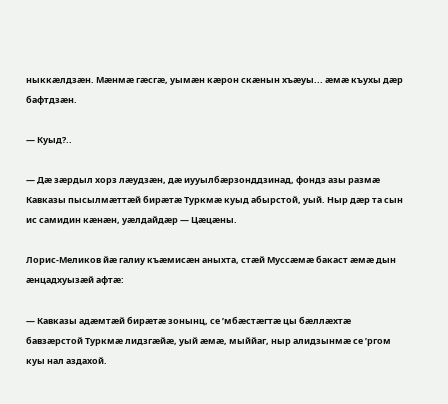ныккæлдзæн. Мæнмæ гæсгæ, уымæн кæрон скæнын хъæуы... æмæ къухы дæр бафтдзæн.

— Куыд?..

— Дæ зæрдыл хорз лæудзæн, дæ иууылбæрзонддзинад, фондз азы размæ Кавказы пысылмæттæй бирæтæ Туркмæ куыд абырстой, уый. Ныр дæр та сын ис самидин кæнæн, уæлдайдæр — Цæцæны.

Лорис-Меликов йæ галиу къæмисæн аныхта, стæй Муссæмæ бакаст æмæ дын æнцадхуызæй афтæ:

— Кавказы адæмтæй бирæтæ зонынц, се ’мбæстæгтæ цы бæллæхтæ бавзæрстой Туркмæ лидзгæйæ, уый æмæ, мыййаг, ныр алидзынмæ се ’ргом куы нал аздахой.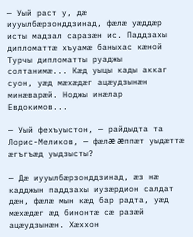— Уый раст у, дæ иууылбæрзонддзинад, фæлæ уæддæр исты мадзал саразæн ис. Паддзахы дипломаттæ хъуамæ баныхас кæной Турчы дипломатты руаджы солтанимæ... Кæд уыцы кады аккаг суон, уæд мæхæдæг ацæудзынæн минæварæй. Ноджы инæлар Евдокимов...

— Уый фехъуыстон, — райдыдта та Лорис-Меликов, — фæлæ æппæт уыдæттæ æгъгъæд уыдзысты?

— Дæ иууылбæрзонддзинад, æз нæ кадджын паддзахы иузæрдион салдат дæн, фæлæ мын кæд бар радта, уæд мæхæдæг æд бинонтæ сæ разæй ацæудзынæн. Хæххон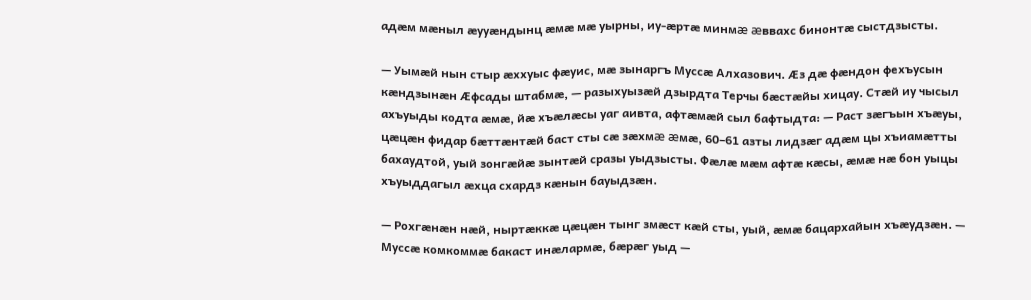адæм мæныл æууæндынц æмæ мæ уырны, иу-æртæ минмæ æввахс бинонтæ сыстдзысты.

— Уымæй нын стыр æххуыс фæуис, мæ зынаргъ Муссæ Алхазович. Æз дæ фæндон фехъусын кæндзынæн Æфсады штабмæ, — разыхуызæй дзырдта Терчы бæстæйы хицау. Стæй иу чысыл ахъуыды кодта æмæ, йæ хъæлæсы уаг аивта, афтæмæй сыл бафтыдта: — Раст зæгъын хъæуы, цæцæн фидар бæттæнтæй баст сты сæ зæхмæ æмæ, 60–61 азты лидзæг адæм цы хъиамæтты бахаудтой, уый зонгæйæ зынтæй сразы уыдзысты. Фæлæ мæм афтæ кæсы, æмæ нæ бон уыцы хъуыддагыл æхца схардз кæнын бауыдзæн.

— Рохгæнæн нæй, ныртæккæ цæцæн тынг змæст кæй сты, уый, æмæ бацархайын хъæудзæн. — Муссæ комкоммæ бакаст инæлармæ, бæрæг уыд —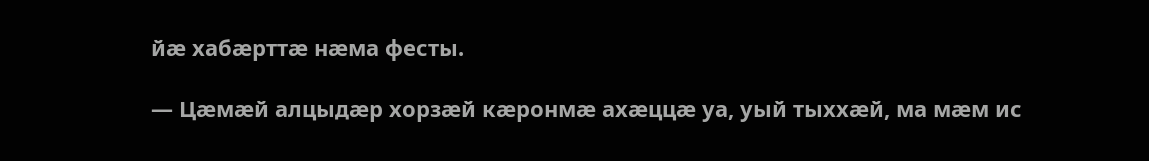йæ хабæрттæ нæма фесты.

— Цæмæй алцыдæр хорзæй кæронмæ ахæццæ уа, уый тыххæй, ма мæм ис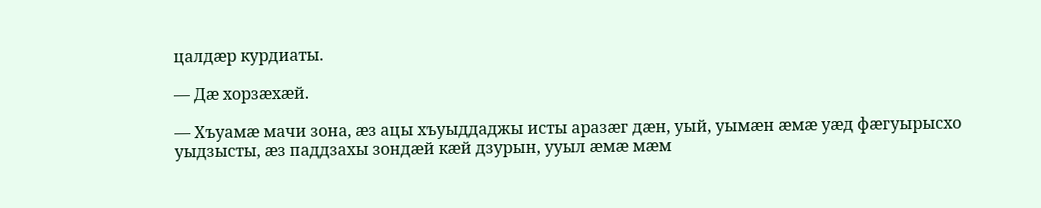цалдæр курдиаты.

— Дæ хорзæхæй.

— Хъуамæ мачи зона, æз ацы хъуыддаджы исты аразæг дæн, уый, уымæн æмæ уæд фæгуырысхо уыдзысты, æз паддзахы зондæй кæй дзурын, ууыл æмæ мæм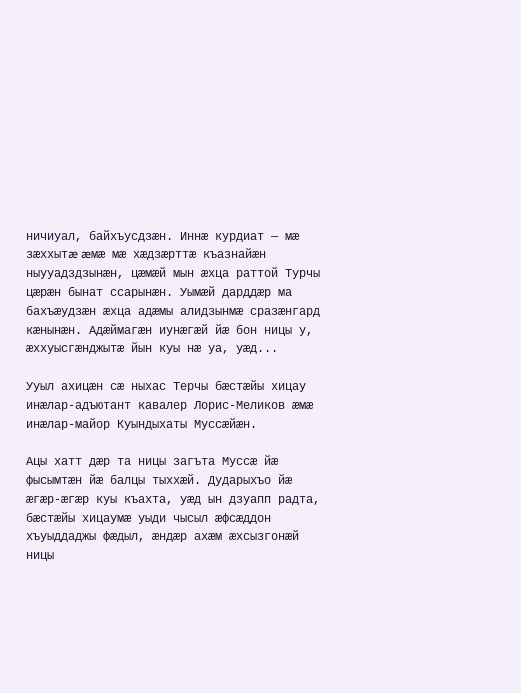ничиуал, байхъусдзæн. Иннæ курдиат — мæ зæххытæ æмæ мæ хæдзæрттæ къазнайæн ныууадздзынæн, цæмæй мын æхца раттой Турчы цæрæн бынат ссарынæн. Уымæй дарддæр ма бахъæудзæн æхца адæмы алидзынмæ сразæнгард кæнынæн. Адæймагæн иунæгæй йæ бон ницы у, æххуысгæнджытæ йын куы нæ уа, уæд...

Ууыл ахицæн сæ ныхас Терчы бæстæйы хицау инæлар-адъютант кавалер Лорис-Меликов æмæ инæлар-майор Куындыхаты Муссæйæн.

Ацы хатт дæр та ницы загъта Муссæ йæ фысымтæн йæ балцы тыххæй. Дударыхъо йæ æгæр-æгæр куы къахта, уæд ын дзуапп радта, бæстæйы хицаумæ уыди чысыл æфсæддон хъуыддаджы фæдыл, æндæр ахæм æхсызгонæй ницы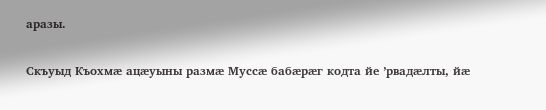аразы.

Скъуыд Къохмæ ацæуыны размæ Муссæ бабæрæг кодта йе ’рвадæлты, йæ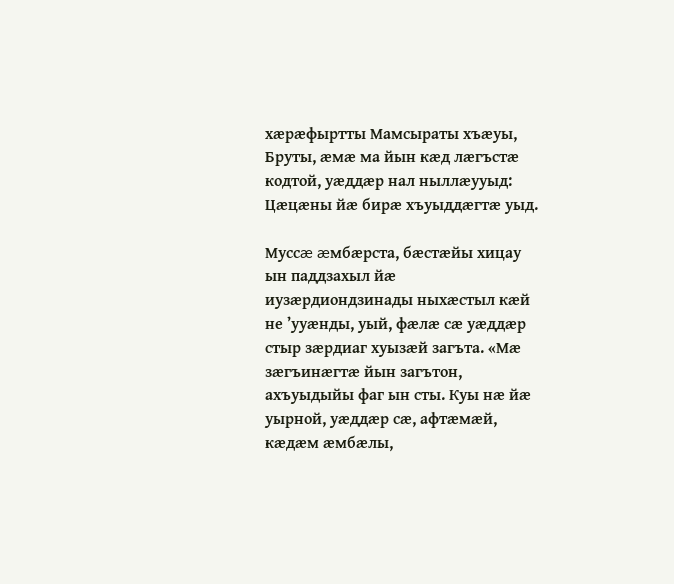хæрæфыртты Мамсыраты хъæуы, Бруты, æмæ ма йын кæд лæгъстæ кодтой, уæддæр нал ныллæууыд: Цæцæны йæ бирæ хъуыддæгтæ уыд.

Муссæ æмбæрста, бæстæйы хицау ын паддзахыл йæ иузæрдиондзинады ныхæстыл кæй не ’ууæнды, уый, фæлæ сæ уæддæр стыр зæрдиаг хуызæй загъта. «Мæ зæгъинæгтæ йын загътон, ахъуыдыйы фаг ын сты. Куы нæ йæ уырной, уæддæр сæ, афтæмæй, кæдæм æмбæлы,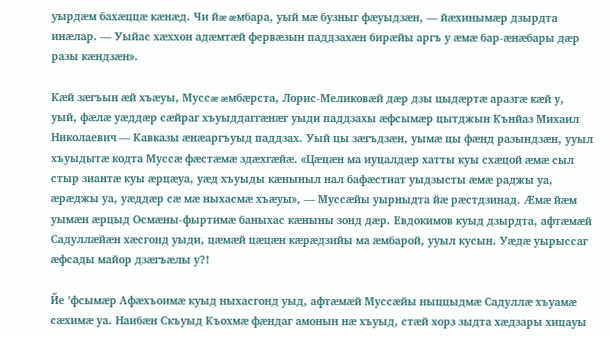уырдæм бахæццæ кæнæд. Чи йæ æмбара, уый мæ бузныг фæуыдзæн, — йæхинымæр дзырдта инæлар. — Уыйас хæххон адæмтæй фервæзын паддзахæн бирæйы аргъ у æмæ бар-æнæбары дæр разы кæндзæн».

Кæй зæгъын æй хъæуы, Муссæ æмбæрста, Лорис-Меликовæй дæр дзы цыдæртæ аразгæ кæй у, уый, фæлæ уæддæр сæйраг хъуыддаггæнæг уыди паддзахы æфсымæр цытджын Кънйаз Михаил Николаевич — Кавказы æнæаргъуыд паддзах. Уый цы зæгъдзæн, уымæ цы фæнд разындзæн, ууыл хъуыдытæ кодта Муссæ фæстæмæ здæхгæйæ. «Цæцæн ма иуцалдæр хатты куы схæцой æмæ сыл стыр зиантæ куы æрцæуа, уæд хъуыды кæныныл нал бафæстиат уыдзысты æмæ раджы уа, æрæджы уа, уæддæр сæ мæ ныхасмæ хъæуы», — Муссæйы уырныдта йæ рæстдзинад. Æмæ йæм уымæн æрцыд Осмæны-фыртимæ баныхас кæныны зонд дæр. Евдокимов куыд дзырдта, афтæмæй Садуллæйæн хæсгонд уыди, цæмæй цæцæн кæрæдзийы ма æмбарой, ууыл кусын. Уæдæ уырыссаг æфсады майор дзæгъæлы у?!

Йе ’фсымæр Афæхъоимæ куыд ныхасгонд уыд, афтæмæй Муссæйы ныццыдмæ Садуллæ хъуамæ сæхимæ уа. Наибæн Скъуыд Къохмæ фæндаг амонын нæ хъуыд, стæй хорз зыдта хæдзары хицауы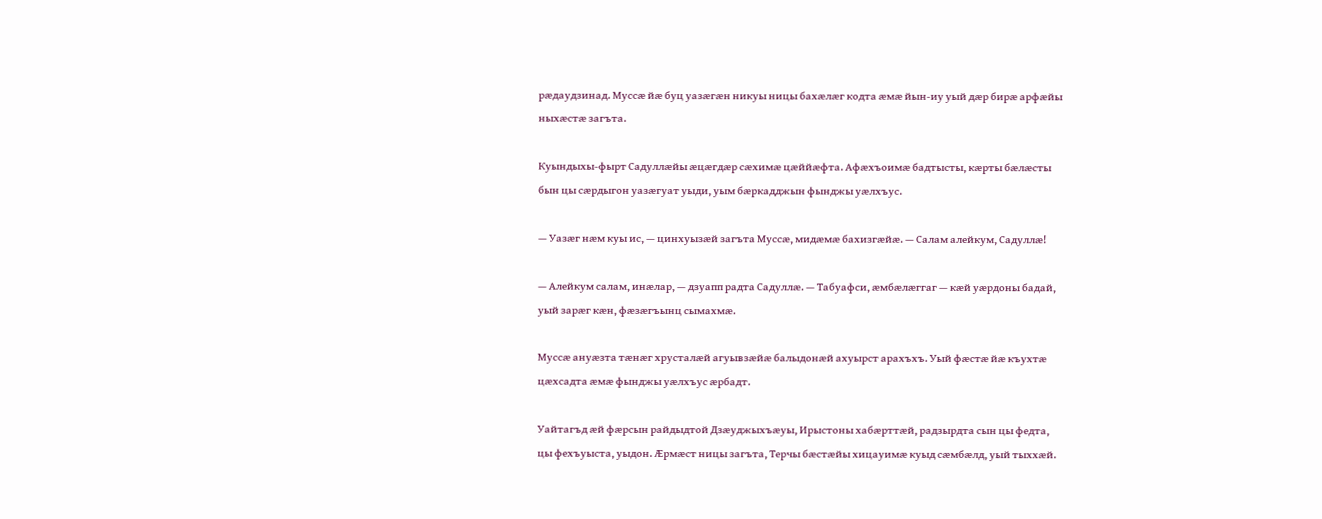рæдаудзинад. Муссæ йæ буц уазæгæн никуы ницы бахæлæг кодта æмæ йын-иу уый дæр бирæ арфæйы ныхæстæ загъта.

Куындыхы-фырт Садуллæйы æцæгдæр сæхимæ цæййæфта. Афæхъоимæ бадтысты, кæрты бæлæсты бын цы сæрдыгон уазæгуат уыди, уым бæркадджын фынджы уæлхъус.

— Уазæг нæм куы ис, — цинхуызæй загъта Муссæ, мидæмæ бахизгæйæ. — Салам алейкум, Садуллæ!

— Алейкум салам, инæлар, — дзуапп радта Садуллæ. — Табуафси, æмбæлæггаг — кæй уæрдоны бадай, уый зарæг кæн, фæзæгъынц сымахмæ.

Муссæ ануæзта тæнæг хрусталæй агуывзæйæ балыдонæй ахуырст арахъхъ. Уый фæстæ йæ къухтæ цæхсадта æмæ фынджы уæлхъус æрбадт.

Уайтагъд æй фæрсын райдыдтой Дзæуджыхъæуы, Ирыстоны хабæрттæй, радзырдта сын цы федта, цы фехъуыста, уыдон. Æрмæст ницы загъта, Терчы бæстæйы хицауимæ куыд сæмбæлд, уый тыххæй.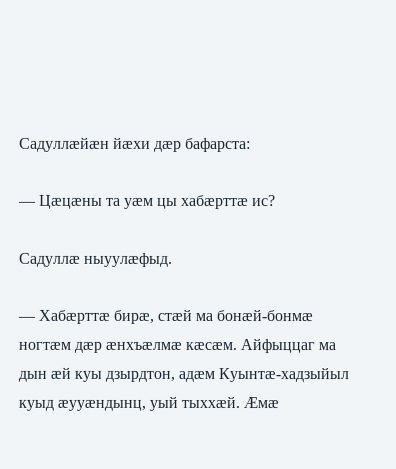Садуллæйæн йæхи дæр бафарста:

— Цæцæны та уæм цы хабæрттæ ис?

Садуллæ ныуулæфыд.

— Хабæрттæ бирæ, стæй ма бонæй-бонмæ ногтæм дæр æнхъæлмæ кæсæм. Айфыццаг ма дын æй куы дзырдтон, адæм Куынтæ-хадзыйыл куыд æууæндынц, уый тыххæй. Æмæ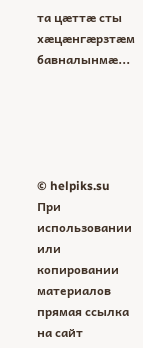та цæттæ сты хæцæнгæрзтæм бавналынмæ...





© helpiks.su При использовании или копировании материалов прямая ссылка на сайт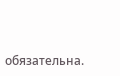обязательна.